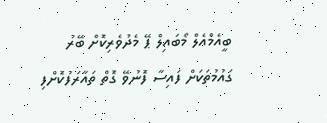ބީއެމްއެލް މޯބައިލް ޕޭ މެދުވެރިކޮށް ބޭރު ގައުމުތަކަށް ފައިސާ ފޮނުވޭ ގޮތް ތައާރަފުކޮށްފި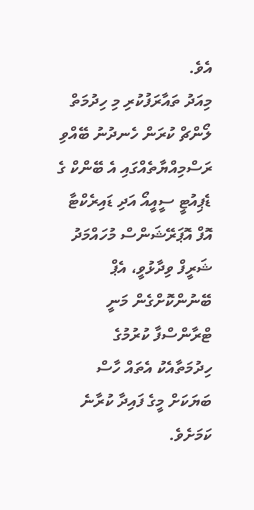އެވެ.
މިއަދު ތައާރަފުކުރި މި ހިދުމަތް ލޯންޗް ކުރަން ހެނދުނު ބޭއްވި ރަސްމިއްޔާތެއްގައި އެ ބޭންކް ގެ ޑެޕިއުޓީ ސީއީއޯ އަދި ޑައިރެކްޓާ އޮފް އޮޕަރޭޝަންސް މުހައްމަދު ޝަރީފް ވިދާޅުވީ، އެޕް ބޭނުންކޮށްގެން މަނީ ޓްރާންސްފާ ކުރުމުގެ ހިދުމަތާއެކު އެތައް ހާސް ބަޔަކަށް މީގެ ފައިދާ ކުރާނެ ކަމަށެވެ.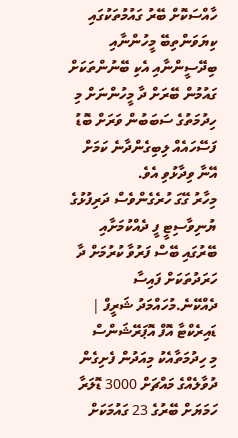ހާއްސަކޮށް ބޭރު ގައުމުތަކުގައި ކިޔަވަންތިބޭ މީހުންނާއި ބިދޭސީންނާއި އެކި ބޭނުންތަކަށް ގައުމުން ބޭރަށް ދާ މީހުންނަށް މި ހިދުމަތުގެ ސަބަބުން ވަރަށް ބޮޑު ފަސޭހައެއް ލިބިގެންދާނެ ކަމަށް އޭނާ ވިދާޅުވި އެވެ.
މިހާރު ގޭގަ ހުރެގެންވެސް ދަރިފުޅުގެ ޔުނިވާސިޓީ ފީ ދެއްކުމަށާއި ބޭރުގައި ބޭސް ފަރުވާ ކުރުމަށް ދާ ހަރަދުތަކަށް ފައިސާ ދެއްކޭނެ.މުހައްމަދު ޝަރީފް | ޑައިރެކްޓާ އޮފް އޮޕަރޭޝަންސް
މި ހިދުމަތާއެކު މިއަދުން ފެށިގެން ދުވާލެއްގެ މައްޗަށް 3000 ޑޮލަރާ ހަމަޔަށް ބޭރުގެ 23 ގައުމަކަށް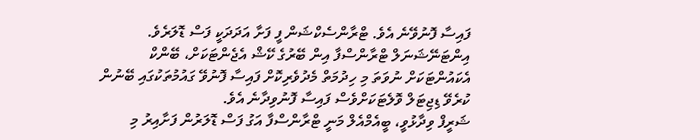ފައިސާ ފޮނުވޭނެ އެވެ. ޓްރާންސެކްޝަން ފީ ފަށާ އަދަދަކީ ފަސް ޑޮލަރެވެ. އިންޓަނޭޝަނަލް ޓްރާންސްފާ އިން ބޭރުގެ ކޭޝް އެޖެންޓަކަށް، ބޭންކް އެކައުންޓަކަށް ނުވަތަ މި ހިދުމަތް މެދުވެރިކޮށް ފައިސާ ފޮނުވޭ ގައުމުތަކުގައި ބޭނުން ކުރެވޭ ޑިޖިޓަލް ވޮލެޓަކަށްވެސް ފައިސާ ފޮނުވިދާނެ އެވެ.
ޝަރީފް ވިދާޅުވީ، ބީއެމްއެލް މަނީ ޓްރާންސްފާ އަގު ފަސް ޑޮލަރުން ފަށާއިރު މި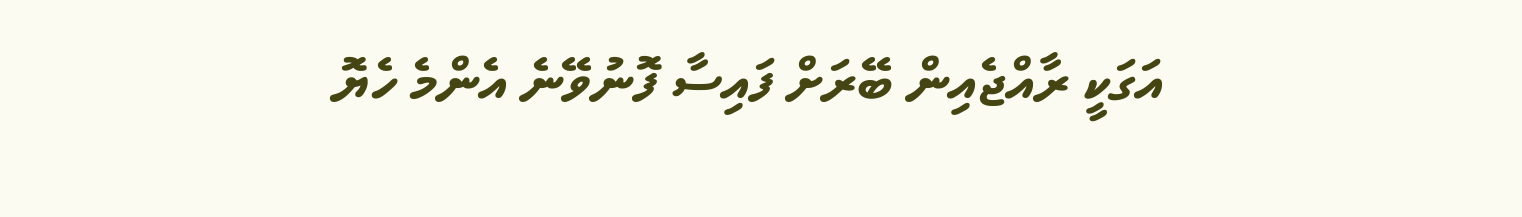އަގަކީ ރާއްޖެއިން ބޭރަށް ފައިސާ ފޮނުވޭނެ އެންމެ ހެޔޮ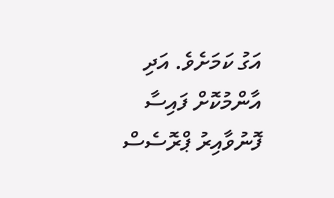އަގު ކަމަށެވެ. އަދި އާންމުކޮށް ފައިސާ ފޮނުވާއިރު ޕްރޮސެސް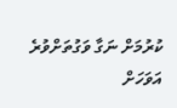ކުރުމަށް ނަގާ ވަގުތަށްވުރެ އަވަހަށް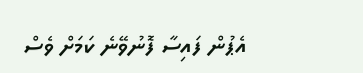އެޕުން ފައިސާ ފޮނުވޭނެ ކަމަށް ވެސް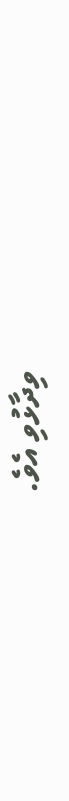ވިދާޅުވި އެވެ.